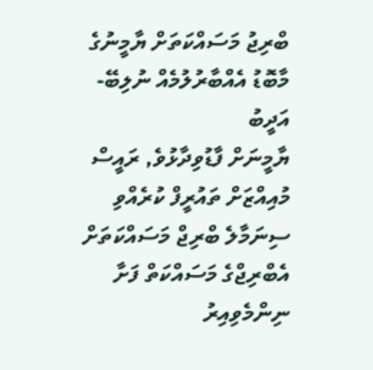ބްރިޖު މަސައްކަތަށް ޔާމީނުގެ މާބޮޑު އެއްބާރުލުމެއް ނުލިބޭ- އަދީބު
ޔާމީނަށް ފާޑުވިދާޅުވެ, ރައީސް މުއިއްޒަށް ތައުރީފް ކުރެއްވި
ސިނަމާލެ ބްރިޖް މަސައްކަތަށް އެބްރިޖްގެ މަސައްކަތް ފަށާ ނިންމެވިއިރު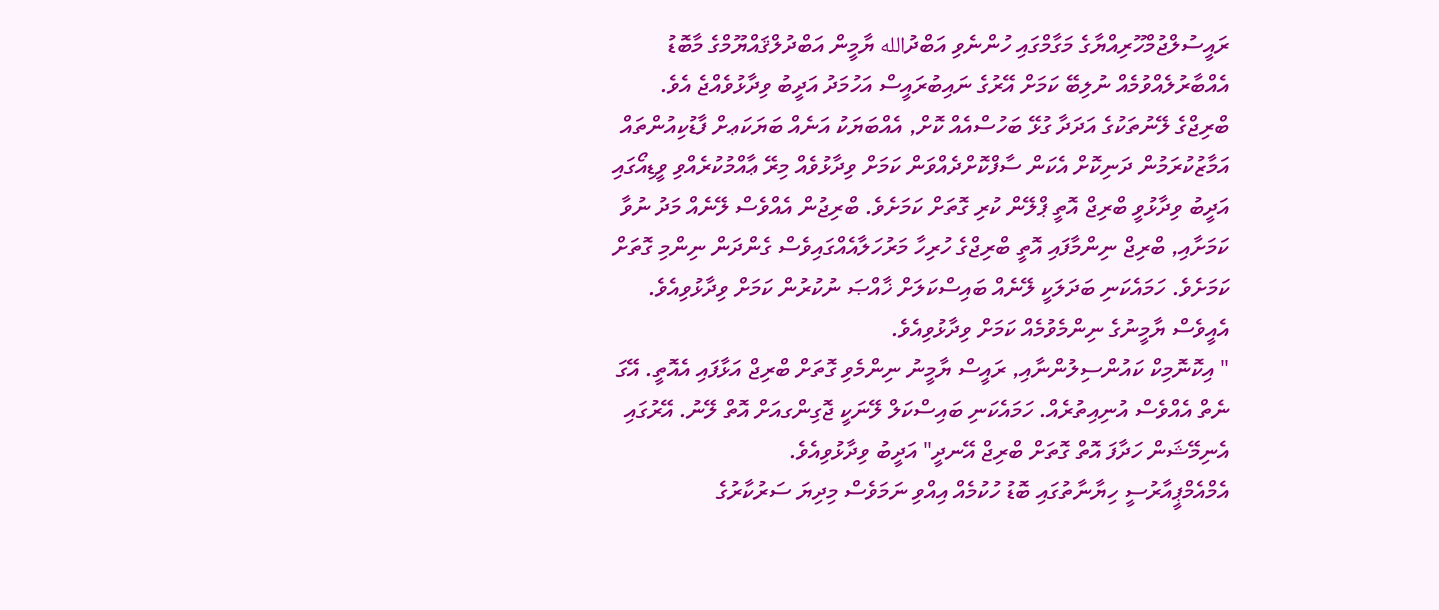ރައީސުލްޖުމްހޫރިއްޔާގެ މަގާމްގައި ހުންނެވި އަބްދުالله ޔާމީން އަބްދުލްޤައްޔޫމްގެ މާބޮޑު އެއްބާރުލެއްވުމެއް ނުލިބޭ ކަމަށް އޭރުގެ ނައިބުރައީސް އަހުމަދު އަދީބު ވިދާޅުވެއްޖެ އެވެ.
ބްރިޖްގެ ލޭނުތަކުގެ އަދަދާ ގުޅޭ ބަހުސްއެއް ކޮށް, އެއްބަޔަކު އަނެއް ބަޔަކަޢށް ފާޑުކިއުންތައް އަމާޒުކުރަމުން ދަނިކޮށް އެކަން ސާފްކޮށްދެއްވަން ކަމަށް ވިދާޅުވެއް މިރޭ ޢާއްމުކުރެއްވި ވީޑިއޯގައި އަދީބު ވިދާޅުވީ ބްރިޖް އޮތީ ޕްލޭން ކުރި ގޮތަށް ކަމަށެވެ. ބްރިޖުން އެއްވެސް ލޭނެއް މަދު ނުވާ ކަމަށާއި, ބްރިޖް ނިންމާފައި އޮތީ ބްރިޖްގެ ހުރިހާ މަރުހަލާއެއްގައިވެސް ގެންދަން ނިންމި ގޮތަށް ކަމަށެވެ. ހަމައެކަނި ބަދަލަކީ ލޭނެއް ބައިސްކަލަށް ޚާއްޞަ ނުކުރުން ކަމަށް ވިދާޅުވިއެވެ. އެއީވެސް ޔާމީނުގެ ނިންމެވުމެއް ކަމަށް ވިދާޅުވިއެވެ.
" އިކޮނޮމިކް ކައުންސިލުންނާއި, ރައީސް ޔާމީނު ނިންމެވި ގޮތަށް ބްރިޖް އަޅާފައި އެއޮތީ. އޭގަ ނެތް އެއްވެސް އުނިއިތުރެއް. ހަމައެކަނި ބައިސްކަލް ލޭނަކީ ޖޮގިންގއަށް އޮތް ލޭނު. އޭރުގައި އެނިމޭޝަން ހަދާފަ އޮތް ގޮތަށް ބްރިޖް އޭނދީ" އަދީބު ވިދާޅުވިއެވެ.
އެމްއެމްޕީއާރުސީ ހިޔާނާތުގައި ބޮޑު ހުކުމެއް އިއްވި ނަމަވެސް މިދިޔަ ސަރުކާރުގެ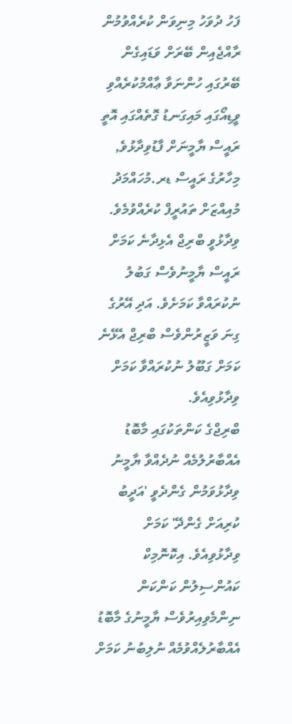ފަހު ދުވަހު މިނިވަން ކުރެއްވުމުން ރާއްޖެއިން ބޭރަށް ވަޑައިގެން ބޭރުގައި ހުންނަވާ ޢާއްމުކުރެއްވި ވީޑިއޯގައި މައިގަނޑު ގޮތެއްގައި އޮތީ ރައީސް ޔާމީނަށް ފާޑުވިދާޅުވެ, މިހާރުގެ ރައީސް ޑރ.މުހައްމަދު މުއިއްޒަށް ތައުރީފް ކުރެއްވުމެވެ. ވިދާޅުވީ ބްރިޖް އެޅިދާނެ ކަމަށް ރައީސް ޔާމީނުވެސް ގަބުލު ނުކުރައްވާ ކަމަށެވެ. އަދި އޭރުގެ ގިނަ ވަޒީރުންވެސް ބްރިޖް އެޅޭނެ ކަމަށް ގަބޫލު ނުކުރައްވާ ކަމަށް ވިދާޅުވިއެވެ.
ބްރިޖްގެ ކަންތަކުގައި މާބޮޑު އެއްބާރުލުމެއް ނުދެއްވާ ޔާމީނު ވިދާޅުވަމުން ގެންދެވީ 'އަދީބު ކުރިއަށް ގެންދޭ' ކަމަށް ވިދާޅުވިއެވެ. އިކޮނޮމިކް ކައުންސިލުން ކަންކަން ނިންމެވިއިރުވެސް ޔާމީނުގެ މާބޮޑު އެއްބާރުލެއްވުމެއް ނުލިބުނު ކަމަށް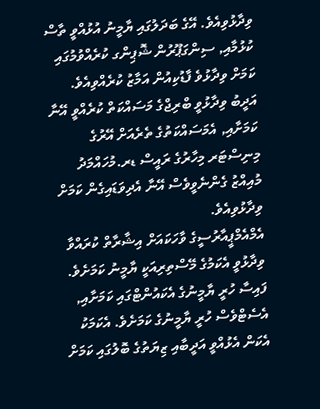ވިދާޅުވިއެވެ. އޭގެ ބަދަލުގައި ޔާމީނު އުޅުއްވީ ތާސް ކުޅުމާއި, ސިންގަޕޫރުން ޝޮޕިންގ ކުރެއްވުމުގައި ކަމަށް ވިދާޅުވެ ފާޑުކިއުން އަމާޒު ކުރެއްވިއެވެ.
އަދީބު ވިދާޅުވީ ބްރިޖްގެ މަސައްކަތް ކުރެއްވީ އޭނާ ކަމަށާއި, އެމަސައްކަތުގެ ތެރެއަށް އޭރުގެ މިނިސްޓަރ މިހާރުގެ ރައީސް ޑރ.މުހައްމަދު މުއިއްޒު ގެންނެވީވެސް އޭނާ އެދިވަޑައިގެން ކަމަށް ވިދާޅުވިއެވެ.
އެމްއެމްޕީއާރުސީގެ ވާހަކައަށް އިޝާރާތް ކުރައްވާ ވިދާޅުވީ އެކަމުގެ މޭސްތިރިއަކީ ޔާމީނު ކަމަށެވެ. ފައިސާ ހުރީ ޔާމީނުގެ އެކައުންޓްގައި ކަމަށާއި, އެސެޓްވެސް ހުރީ ޔާމީނުގެ ކަމަށެވެ. އެކަމަކު އެކަން އެޅުއްވީ އަދީބާއި ޒިޔަތުގެ ބޮލުގައި ކަމަށް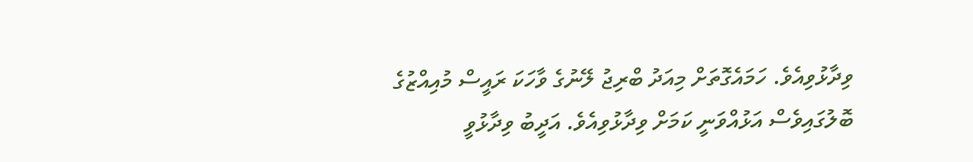ވިދާޅުވިއެވެ. ހަމައެގޮތަށް މިއަދު ބްރިޖު ލޭނުގެ ވާހަކަ ރައީސް މުއިއްޒުގެ ބޮލުގައިވެސް އަޅުއްވަނީ ކަމަށް ވިދާޅުވިއެވެ. އަދީބު ވިދާޅުވީ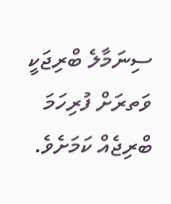ސިނަމާލެ ބްރިޖަކީ ވަތރަށް ފުރިހަމަ ބްރިޖެއް ކަމަށެވެ.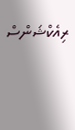ރިއެކްޝަންސް